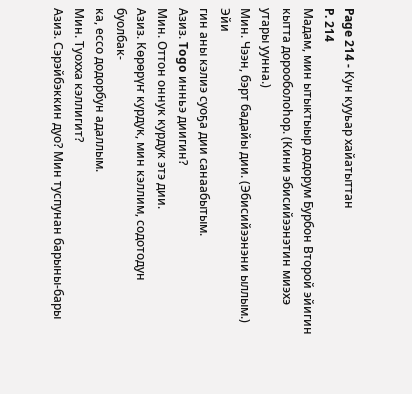Page 214 - Кун кууьар хайатыттан
P. 214
Мадам, мин ытыктыыр додорум Бурбон Второй эйигин
кытта дорооболоһор. (Кини эбисийээнэтин миэхэ утары уунна.)
Мин. Чээн, бэрт бадайы дии. (Эбисийээнэни ыллым.) Эйи
гин аны кэлиэ суоҕа дии санаабытым.
Азиз. Togo инньэ диигин?
Мин. Оттон оннук курдук этэ дии.
Азиз. Көрөрүҥ курдук, мин кэллим, содотодун буолбак-
ка, ессо додорбун адаллым.
Мин. Туохха кэллигит?
Азиз. Сэрэйбэккин дуо? Мин туспунан барыны-бары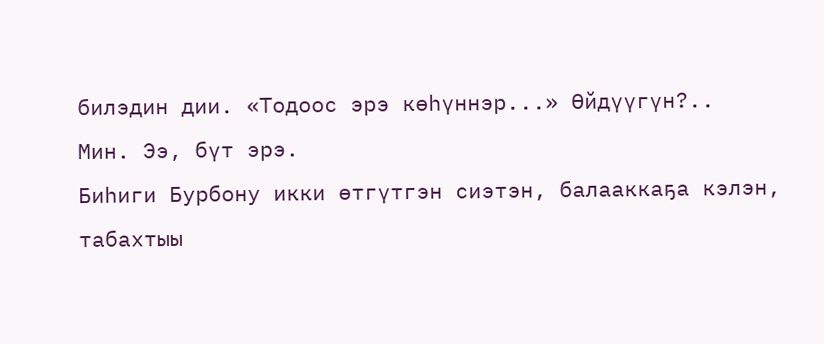билэдин дии. «Тодоос эрэ көһүннэр...» Өйдүүгүн?..
Мин. Ээ, бүт эрэ.
Биһиги Бурбону икки өтгүтгэн сиэтэн, балааккаҕа кэлэн,
табахтыы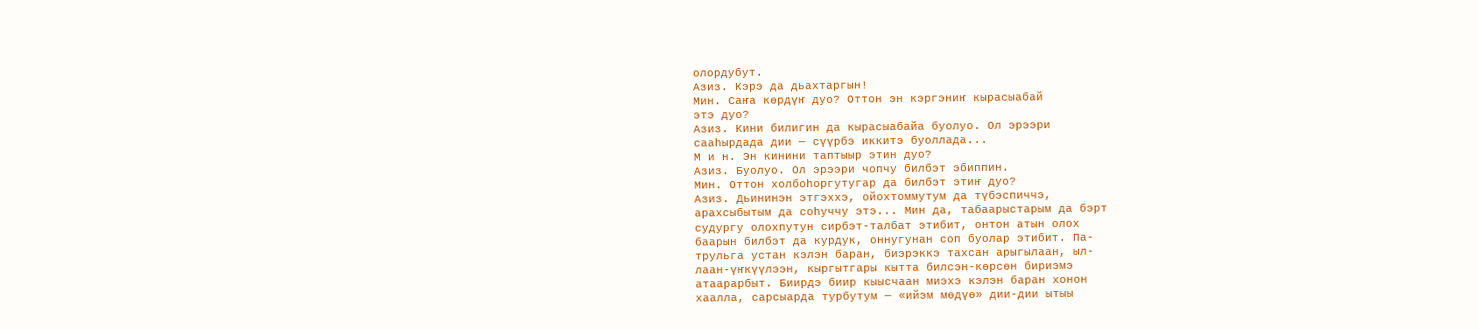олордубут.
Азиз. Кэрэ да дьахтаргын!
Мин. Саҥа көрдүҥ дуо? Оттон эн кэргэниҥ кырасыабай
этэ дуо?
Азиз. Кини билигин да кырасыабайа буолуо. Ол эрээри
сааһырдада дии — сүүрбэ иккитэ буоллада...
М и н. Эн кинини таптыыр этин дуо?
Азиз. Буолуо. Ол эрээри чопчу билбэт эбиппин.
Мин. Оттон холбоһоргутугар да билбэт этиҥ дуо?
Азиз. Дьининэн этгэххэ, ойохтоммутум да түбэспиччэ,
арахсыбытым да соһуччу этэ... Мин да, табаарыстарым да бэрт
судургу олохпутун сирбэт-талбат этибит, онтон атын олох
баарын билбэт да курдук, оннугунан соп буолар этибит. Па-
трульга устан кэлэн баран, биэрэккэ тахсан арыгылаан, ыл-
лаан-үҥкүүлээн, кыргытгары кытта билсэн-көрсөн бириэмэ
атаарарбыт. Биирдэ биир кыысчаан миэхэ кэлэн баран хонон
хаалла, сарсыарда турбутум — «ийэм мөдүө» дии-дии ытыы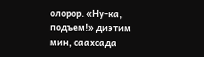олорор. «Ну-ка, подъем!» диэтим мин, саахсада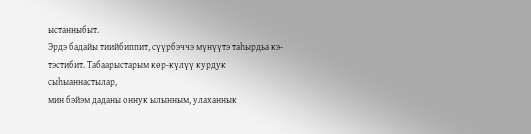ыстанныбыт.
Эрдэ бадайы тиийбиппит, сүүрбэччэ мүнүүтэ таһырдьа кэ-
тэстибит. Табаарыстарым көр-күлүү курдук сыһыаннастылар,
мин бэйэм даданы оннук ылынным, улаханнык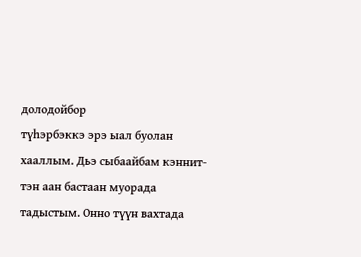долодойбор
түһэрбэккэ эрэ ыал буолан хааллым. Дьэ сыбаайбам кэннит-
тэн аан бастаан муорада тадыстым. Онно түүн вахтада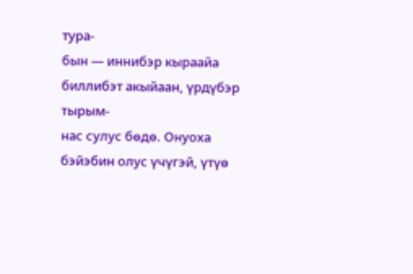тура-
бын — иннибэр кыраайа биллибэт акыйаан, үрдүбэр тырым-
нас сулус бөдө. Онуоха бэйэбин олус үчүгэй, үтүө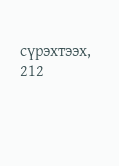сүрэхтээх,
212